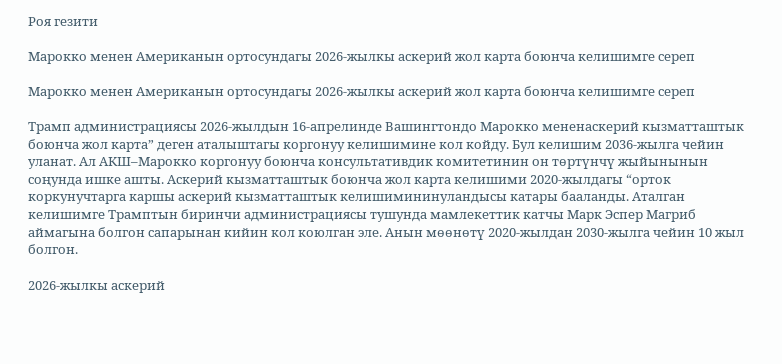Роя гезити

Марокко менен Американын ортосундагы 2026-жылкы аскерий жол карта боюнча келишимге сереп

Марокко менен Американын ортосундагы 2026-жылкы аскерий жол карта боюнча келишимге сереп

Трамп администрациясы 2026-жылдын 16-апрелинде Вашингтондо Марокко мененаскерий кызматташтык боюнча жол карта” деген аталыштагы коргонуу келишимине кол койду. Бул келишим 2036-жылга чейин уланат. Ал АКШ–Марокко коргонуу боюнча консультативдик комитетинин он төртүнчү жыйынынын соңунда ишке ашты. Аскерий кызматташтык боюнча жол карта келишими 2020-жылдагы “орток коркунучтарга каршы аскерий кызматташтык келишимининуландысы катары бааланды. Аталган келишимге Трамптын биринчи администрациясы тушунда мамлекеттик катчы Марк Эспер Магриб аймагына болгон сапарынан кийин кол коюлган эле. Анын мөөнөтү 2020-жылдан 2030-жылга чейин 10 жыл болгон.

2026-жылкы аскерий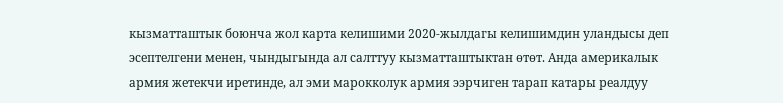кызматташтык боюнча жол карта келишими 2020-жылдагы келишимдин уландысы деп эсептелгени менен, чындыгында ал салттуу кызматташтыктан өтөт. Анда америкалык армия жетекчи иретинде, ал эми марокколук армия ээрчиген тарап катары реалдуу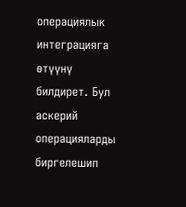операциялык интеграцияга өтүүнү билдирет. Бул аскерий операцияларды биргелешип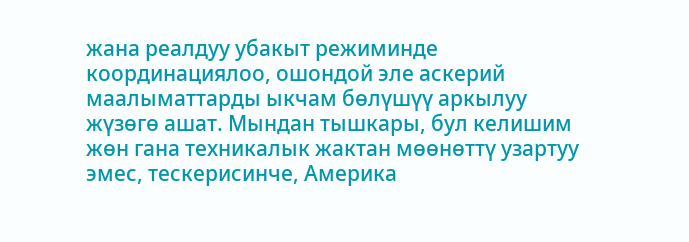жана реалдуу убакыт режиминде координациялоо, ошондой эле аскерий маалыматтарды ыкчам бөлүшүү аркылуу жүзөгө ашат. Мындан тышкары, бул келишим жөн гана техникалык жактан мөөнөттү узартуу эмес, тескерисинче, Америка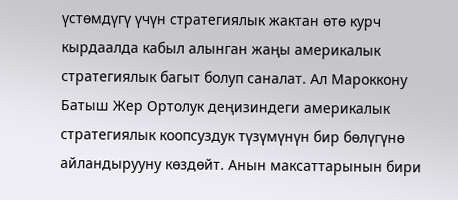үстөмдүгү үчүн стратегиялык жактан өтө курч кырдаалда кабыл алынган жаңы америкалык стратегиялык багыт болуп саналат. Ал Мароккону Батыш Жер Ортолук деңизиндеги америкалык стратегиялык коопсуздук түзүмүнүн бир бөлүгүнө айландырууну көздөйт. Анын максаттарынын бири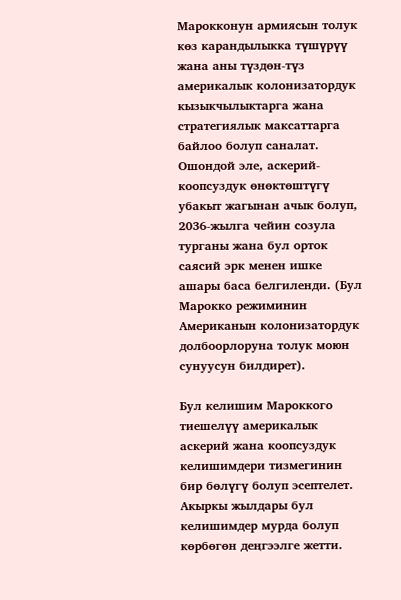Марокконун армиясын толук көз карандылыкка түшүрүү жана аны түздөн-түз америкалык колонизатордук кызыкчылыктарга жана стратегиялык максаттарга байлоо болуп саналат. Ошондой эле, аскерий-коопсуздук өнөктөштүгү убакыт жагынан ачык болуп, 2036-жылга чейин созула турганы жана бул орток саясий эрк менен ишке ашары баса белгиленди. (Бул Марокко режиминин Американын колонизатордук долбоорлоруна толук моюн сунуусун билдирет).

Бул келишим Мароккого тиешелүү америкалык аскерий жана коопсуздук келишимдери тизмегинин бир бөлүгү болуп эсептелет. Акыркы жылдары бул келишимдер мурда болуп көрбөгөн деңгээлге жетти.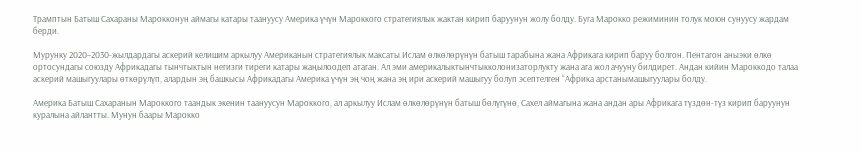Трамптын Батыш Сахараны Марокконун аймагы катары таануусу Америка үчүн Мароккого стратегиялык жактан кирип баруунун жолу болду. Буга Марокко режиминин толук моюн сунуусу жардам берди.

Мурунку 2020–2030-жылдардагы аскерий келишим аркылуу Американын стратегиялык максаты Ислам өлкөлөрүнүн батыш тарабына жана Африкага кирип баруу болгон. Пентагон аныэки өлкө ортосундагы союзду Африкадагы тынчтыктын негизги тиреги катары жаңылоодеп атаган. Ал эми америкалыктынчтыкколонизаторлукту жана ага жол ачууну билдирет. Андан кийин Мароккодо талаа аскерий машыгуулары өткөрүлүп, алардын эң башкысы Африкадагы Америка үчүн эң чоң жана эң ири аскерий машыгуу болуп эсептелген “Африка арстанымашыгуулары болду.

Америка Батыш Сахаранын Мароккого таандык экенин таануусун Мароккого, ал аркылуу Ислам өлкөлөрүнүн батыш бөлүгүнө, Сахел аймагына жана андан ары Африкага түздөн-түз кирип баруунун куралына айлантты. Мунун баары Марокко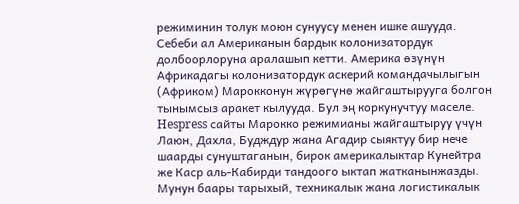режиминин толук моюн сунуусу менен ишке ашууда. Себеби ал Американын бардык колонизатордук долбоорлоруна аралашып кетти. Америка өзүнүн Африкадагы колонизатордук аскерий командачылыгын (Африком) Марокконун жүрөгүнө жайгаштырууга болгон тынымсыз аракет кылууда. Бул эң коркунучтуу маселе. Hespress сайты Марокко режимианы жайгаштыруу үчүн Лаюн, Дахла, Будждур жана Агадир сыяктуу бир нече шаарды сунуштаганын, бирок америкалыктар Кунейтра же Каср аль-Кабирди тандоого ыктап жатканынжазды. Мунун баары тарыхый, техникалык жана логистикалык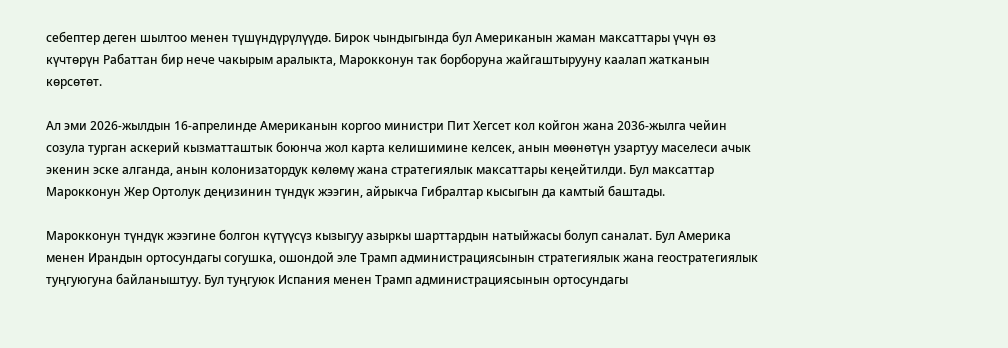себептер деген шылтоо менен түшүндүрүлүүдө. Бирок чындыгында бул Американын жаман максаттары үчүн өз күчтөрүн Рабаттан бир нече чакырым аралыкта, Марокконун так борборуна жайгаштырууну каалап жатканын көрсөтөт.

Ал эми 2026-жылдын 16-апрелинде Американын коргоо министри Пит Хегсет кол койгон жана 2036-жылга чейин созула турган аскерий кызматташтык боюнча жол карта келишимине келсек, анын мөөнөтүн узартуу маселеси ачык экенин эске алганда, анын колонизатордук көлөмү жана стратегиялык максаттары кеңейтилди. Бул максаттар Марокконун Жер Ортолук деңизинин түндүк жээгин, айрыкча Гибралтар кысыгын да камтый баштады.

Марокконун түндүк жээгине болгон күтүүсүз кызыгуу азыркы шарттардын натыйжасы болуп саналат. Бул Америка менен Ирандын ортосундагы согушка, ошондой эле Трамп администрациясынын стратегиялык жана геостратегиялык туңгуюгуна байланыштуу. Бул туңгуюк Испания менен Трамп администрациясынын ортосундагы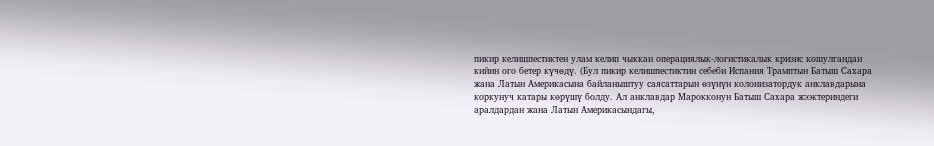пикир келишпестиктен улам келип чыккан операциялык-логистикалык кризис кошулгандан кийин ого бетер күчөдү. (Бул пикир келишпестиктин себеби Испания Трамптын Батыш Сахара жана Латын Америкасына байланыштуу саясаттарын өзүнүн колонизатордук анклавдарына коркунуч катары көрүшү болду. Ал анклавдар Марокконун Батыш Сахара жээктериндеги аралдардан жана Латын Америкасындагы,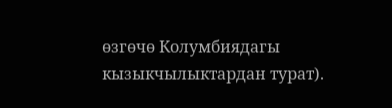өзгөчө Колумбиядагы кызыкчылыктардан турат).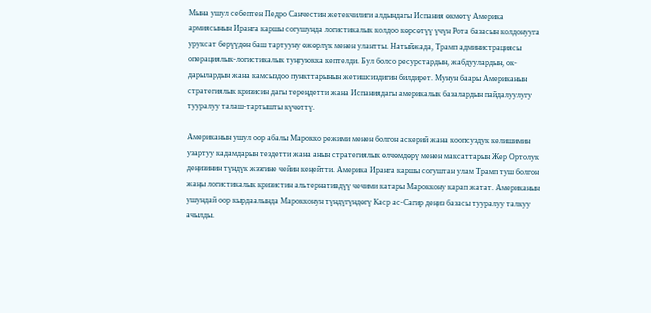Мына ушул себептен Педро Санчестин жетекчилиги алдындагы Испания өкмөтү Америка армиясынын Иранга каршы согушунда логистикалык колдоо көрсөтүү үчүн Рота базасын колдонууга уруксат берүүдөн баш тартууну өжөрлүк менен улантты. Натыйжада, Трамп администрациясы операциялык-логистикалык туңгуюкка кептелди. Бул болсо ресурстардын, жабдуулардын, ок-дарылардын жана камсыздоо пункттарынын жетишсиздигин билдирет. Мунун баары Американын стратегиялык кризисин дагы тереңдетти жана Испаниядагы америкалык базалардын пайдалуулугу тууралуу талаш-тартышты күчөттү.

Американын ушул оор абалы Марокко режими менен болгон аскерий жана коопсуздук келишимин узартуу кадамдарын тездетти жана анын стратегиялык өлчөмдөрү менен максаттарын Жер Ортолук деңизинин түндүк жээгине чейин кеңейтти. Америка Иранга каршы согуштан улам Трамп туш болгон жаңы логистикалык кризистин альтернативдүү чечими катары Мароккону карап жатат. Американын ушундай оор кырдаалында Марокконун түндүгүндөгү Каср ас-Сагир деңиз базасы тууралуу талкуу ачылды.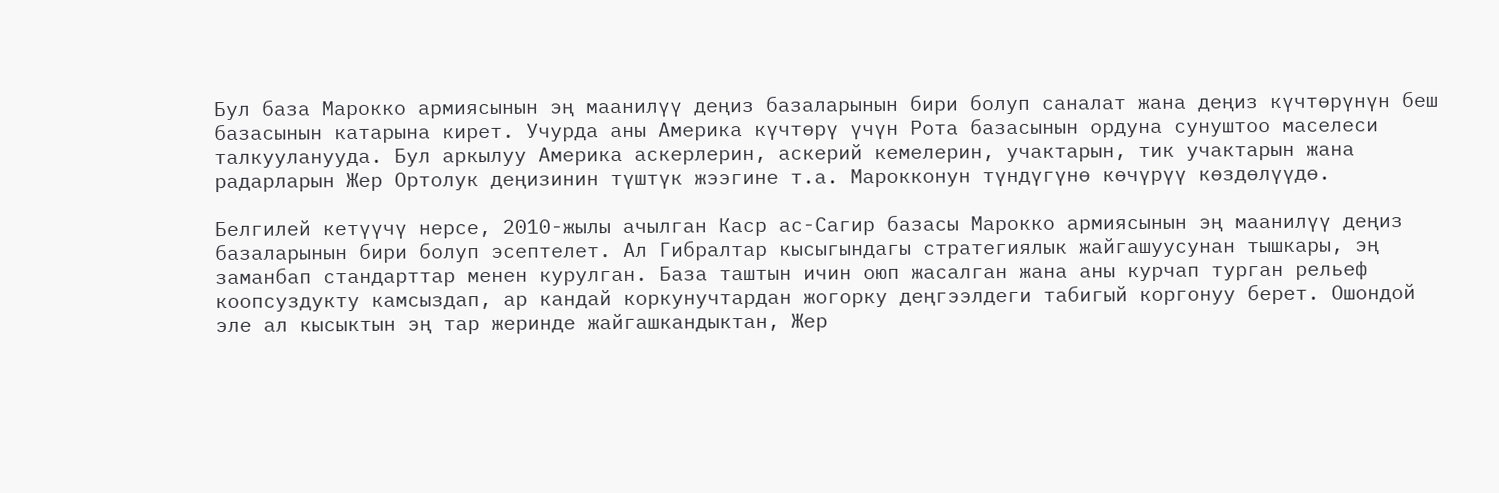Бул база Марокко армиясынын эң маанилүү деңиз базаларынын бири болуп саналат жана деңиз күчтөрүнүн беш базасынын катарына кирет. Учурда аны Америка күчтөрү үчүн Рота базасынын ордуна сунуштоо маселеси талкууланууда. Бул аркылуу Америка аскерлерин, аскерий кемелерин, учактарын, тик учактарын жана радарларын Жер Ортолук деңизинин түштүк жээгине т.а. Марокконун түндүгүнө көчүрүү көздөлүүдө.

Белгилей кетүүчү нерсе, 2010-жылы ачылган Каср ас-Сагир базасы Марокко армиясынын эң маанилүү деңиз базаларынын бири болуп эсептелет. Ал Гибралтар кысыгындагы стратегиялык жайгашуусунан тышкары, эң заманбап стандарттар менен курулган. База таштын ичин оюп жасалган жана аны курчап турган рельеф коопсуздукту камсыздап, ар кандай коркунучтардан жогорку деңгээлдеги табигый коргонуу берет. Ошондой эле ал кысыктын эң тар жеринде жайгашкандыктан, Жер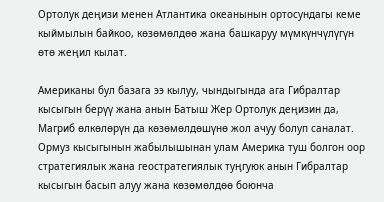Ортолук деңизи менен Атлантика океанынын ортосундагы кеме кыймылын байкоо, көзөмөлдөө жана башкаруу мүмкүнчүлүгүн өтө жеңил кылат.

Американы бул базага ээ кылуу, чындыгында ага Гибралтар кысыгын берүү жана анын Батыш Жер Ортолук деңизин да, Магриб өлкөлөрүн да көзөмөлдөшүнө жол ачуу болуп саналат. Ормуз кысыгынын жабылышынан улам Америка туш болгон оор стратегиялык жана геостратегиялык туңгуюк анын Гибралтар кысыгын басып алуу жана көзөмөлдөө боюнча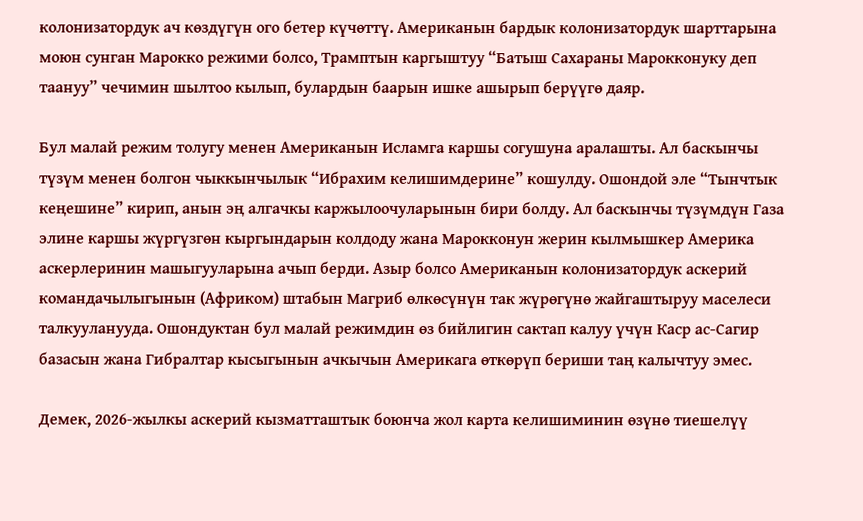колонизатордук ач көздүгүн ого бетер күчөттү. Американын бардык колонизатордук шарттарына моюн сунган Марокко режими болсо, Трамптын каргыштуу “Батыш Сахараны Марокконуку деп таануу” чечимин шылтоо кылып, булардын баарын ишке ашырып берүүгө даяр.

Бул малай режим толугу менен Американын Исламга каршы согушуна аралашты. Ал баскынчы түзүм менен болгон чыккынчылык “Ибрахим келишимдерине” кошулду. Ошондой эле “Тынчтык кеңешине” кирип, анын эң алгачкы каржылоочуларынын бири болду. Ал баскынчы түзүмдүн Газа элине каршы жүргүзгөн кыргындарын колдоду жана Марокконун жерин кылмышкер Америка аскерлеринин машыгууларына ачып берди. Азыр болсо Американын колонизатордук аскерий командачылыгынын (Африком) штабын Магриб өлкөсүнүн так жүрөгүнө жайгаштыруу маселеси талкууланууда. Ошондуктан бул малай режимдин өз бийлигин сактап калуу үчүн Каср ас-Сагир базасын жана Гибралтар кысыгынын ачкычын Америкага өткөрүп бериши таң калычтуу эмес.

Демек, 2026-жылкы аскерий кызматташтык боюнча жол карта келишиминин өзүнө тиешелүү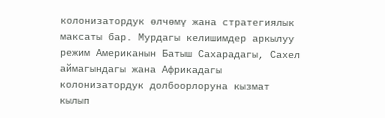колонизатордук өлчөмү жана стратегиялык максаты бар. Мурдагы келишимдер аркылуу режим Американын Батыш Сахарадагы, Сахел аймагындагы жана Африкадагы колонизатордук долбоорлоруна кызмат кылып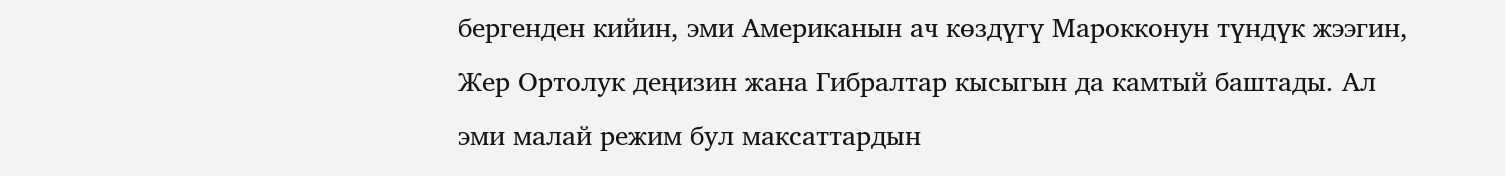бергенден кийин, эми Американын ач көздүгү Марокконун түндүк жээгин, Жер Ортолук деңизин жана Гибралтар кысыгын да камтый баштады. Ал эми малай режим бул максаттардын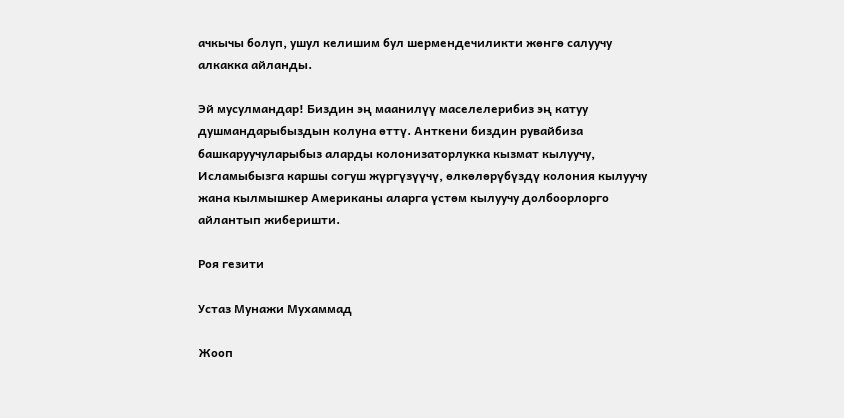ачкычы болуп, ушул келишим бул шермендечиликти жөнгө салуучу алкакка айланды.

Эй мусулмандар! Биздин эң маанилүү маселелерибиз эң катуу душмандарыбыздын колуна өттү. Анткени биздин рувайбиза башкаруучуларыбыз аларды колонизаторлукка кызмат кылуучу, Исламыбызга каршы согуш жүргүзүүчү, өлкөлөрүбүздү колония кылуучу жана кылмышкер Американы аларга үстөм кылуучу долбоорлорго айлантып жиберишти.

Роя гезити

Устаз Мунажи Мухаммад

Жооп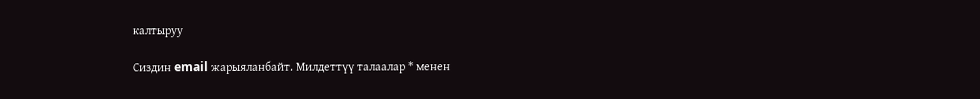калтыруу

Сиздин email жарыяланбайт. Милдеттүү талаалар * менен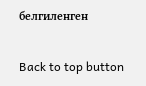белгиленген

Back to top button